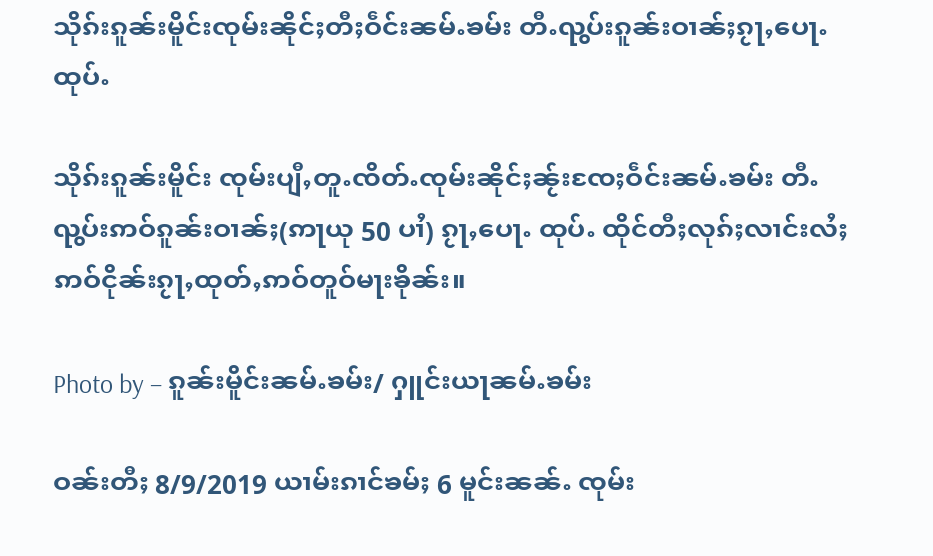သိုၵ်းၵူၼ်းမိူင်းၸုမ်းၼိုင်ႈတီႈဝဵင်းၼမ်ႉၶမ်း တီႉၺွပ်းၵူၼ်းဝၢၼ်ႈၵႂႃႇပေႃႉထုပ်ႉ

သိုၵ်းၵူၼ်းမိူင်း ၸုမ်းပျီႇတူႉၸိတ်ႉၸုမ်းၼိုင်ႈၼႂ်းၸႄႈဝဵင်းၼမ်ႉၶမ်း တီႉၺွပ်းဢဝ်ၵူၼ်းဝၢၼ်ႈ(ဢႃယု 50 ပၢႆ) ၵႂႃႇပေႃႉ ထုပ်ႉ ထိုင်တီႈလုၵ်ႈလၢင်းလႆႈဢဝ်ငိုၼ်းၵႂႃႇထုတ်ႇဢဝ်တူဝ်မႃးၶိုၼ်း။

Photo by – ၵူၼ်းမိူင်းၼမ်ႉၶမ်း/ ႁူင်းယႃၼမ်ႉၶမ်း

ဝၼ်းတီႈ 8/9/2019 ယၢမ်းၵၢင်ၶမ်ႈ 6 မူင်းၼၼ်ႉ ၸုမ်း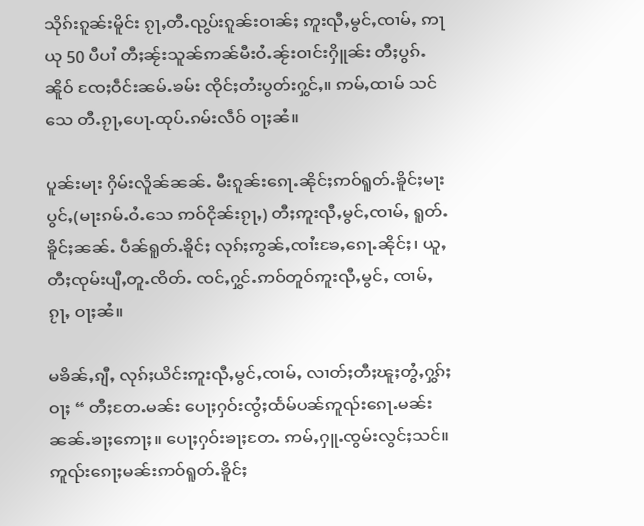သိုၵ်းၵူၼ်းမိူင်း ၵႂႃႇတီႉၺွပ်းၵူၼ်းဝၢၼ်ႈ ဢူးၺီႇမွင်ႇၸၢမ်ႇ ဢႃယု 50 ပီပၢႆ တီႈၼႂ်းသူၼ်ဢၼ်မီးဝႆႉၼႂ်းဝၢင်းႁိူၼ်း တီႈပွၵ်ႉၼိူဝ် ၸႄႈဝဵင်းၼမ်ႉၶမ်း ၸိုင်ႈတႆးပွတ်းႁွင်ႇ။ ဢမ်ႇထၢမ် သင်သေ တီႉၵႂႃႇပေႃႉထုပ်ႉၵမ်းလဵဝ် ဝႃႈၼႆ။

ပူၼ်းမႃး ႁိမ်းလိူၼ်ၼၼ်ႉ မီးၵူၼ်းၵေႃႉၼိုင်ႈဢဝ်ရူတ်ႉၶိူင်ႈမႃးပွင်ႇ(မႃးၵမ်ႉဝႆႉသေ ဢဝ်ငိုၼ်းၵႂႃႇ) တီႈဢူးၺီႇမွင်ႇၸၢမ်ႇ ရူတ်ႉၶိူင်ႈၼၼ်ႉ ပဵၼ်ရူတ်ႉၶိူင်ႈ လုၵ်ႈဢွၼ်ႇၸၢႆးၶႄႇၵေႃႉၼိုင်ႈ၊ ယူႇတီႈၸုမ်းပျီႇတူႉၸိတ်ႉ ၸင်ႇႁွင်ႉဢဝ်တူဝ်ဢူးၺီႇမွင်ႇ ၸၢမ်ႇၵႂႃႇ ဝႃႈၼႆ။

မၶိၼ်ႇၵျီႇ လုၵ်ႈယိင်းဢူးၺီႇမွင်ႇၸၢမ်ႇ လၢတ်ႈတီႈၽူႈတွႆႇႁွၵ်ႈဝႃႈ “ တီႈတႄႉမၼ်း ပေႃႈႁဝ်းၸွႆႈထႅမ်ပၼ်ဢူၺ်းၵေႃႉမၼ်း ၼၼ်ႉၶႃႈဢေႃႈ။ ပေႃႈႁဝ်းၶႃႈတႄႉ ဢမ်ႇႁူႉၸွမ်းလွင်ႈသင်။ ဢူၺ်းၵေႃႈမၼ်းဢဝ်ရူတ်ႉၶိူင်ႈ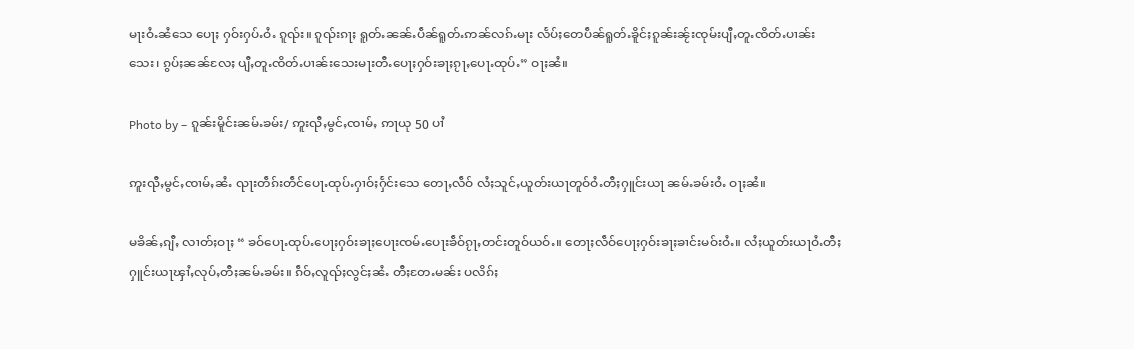မႃးဝႆႉၼႆသေ ပေႃႈ ႁဝ်းႁပ်ႉဝႆႉ ၵူၺ်း။ ၵူၺ်းၵႃႈ ရူတ်ႉၼၼ်ႉပဵၼ်ရူတ်ႉဢၼ်လၵ်ႉမႃး လႅပ်ႈတေပဵၼ်ရူတ်ႉၶိူင်ႈၵူၼ်းၼႂ်းၸုမ်းပျီႇတူႉၸိတ်ႉပၢၼ်းသေး၊ ၵွပ်ႈၼၼ်လႄႈ ပျီႇတူႉၸိတ်ႉပၢၼ်းသေးမႃးတီႉပေႃႈႁဝ်းၶႃႈၵႂႃႇပေႃႉထုပ်ႉ” ဝႃႈၼႆ။

Photo by – ၵူၼ်းမိူင်းၼမ်ႉၶမ်း/ ဢူးၺီႇမွင်ႇၸၢမ်ႇ ဢႃယု 50 ပၢႆ

ဢူးၺီႇမွင်ႇၸၢမ်ႇၼႆႉ ၺႃးတဵၵ်းတဵင်ပေႃႉထုပ်ႉႁၢဝ်ႈႁႅင်းသေ တေႃႇလဵဝ် လႆႈသူင်ႇယူတ်းယႃတူဝ်ဝႆႉတီႈႁူင်းယႃ ၼမ်ႉၶမ်းဝႆႉ ဝႃႈၼႆ။

မၶိၼ်ႇၵျီႇ လၢတ်ႈဝႃႈ “ ၶဝ်ပေႃႉထုပ်ႉပေႃႈႁဝ်းၶႃႈပေႃးၸမ်ႉပေႃးၶဵဝ်ၵႂႃႇတင်းတူဝ်ယဝ်ႉ။ တေႃႈလဵဝ်ပေႃႈႁဝ်းၶႃႈၶၢင်းမဝ်းဝႆႉ။ လႆႈယူတ်းယႃဝႆႉတီႈႁူင်းယႃၾၢႆႇလုပ်ႇတီႈၼမ်ႉၶမ်း။ ၵဵဝ်ႇလူၺ်ႈလွင်ႈၼႆႉ တီႈတႄႉမၼ်း ပလိၵ်ႈ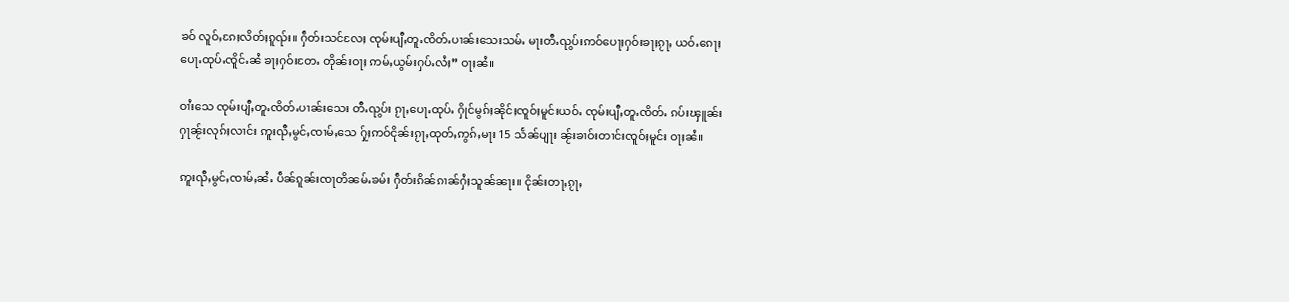ၶဝ် လူဝ်ႇၵႄႈလိတ်ႈၵူၺ်း။ ႁဵတ်းသင်လႄႈ ၸုမ်းပျီႇတူႉၸိတ်ႉပၢၼ်းသေးသမ်ႉ မႃးတီႉၺွပ်းဢဝ်ပေႃႈႁဝ်းၶႃႈၵႂႃႇ ယဝ်ႉၵေႃႈ ပေႃႉထုပ်ႉၸိူင်ႉၼႆ ၶႃႈႁဝ်းတႄႉ တိုၼ်းဝႃႈ ဢမ်ႇယွမ်းႁပ်ႉလႆႈ” ဝႃႈၼႆ။

ဝၢႆးသေ ၸုမ်းပျီႇတူႉၸိတ်ႉပၢၼ်းသေး တီႉၺွပ်း ၵႂႃႇပေႃႉထုပ်ႉ ႁိုင်မွၵ်ႈၼိုင်ႈၸူဝ်ႈမူင်းယဝ်ႉ ၸုမ်းပျီႇတူႉၸိတ်ႉ ၵပ်းၾူၼ်း ႁႃၼႂ်းလုၵ်ႈလၢင်း ဢူးၺီႇမွင်ႇၸၢမ်ႇသေ ႁႂ်ႈဢဝ်ငိုၼ်းၵႂႃႇထုတ်ႇဢွၵ်ႇမႃး 15 သႅၼ်ပျႃး ၼႂ်းၶၢဝ်းတၢင်းၸူဝ်ႈမူင်း ဝႃႈၼႆ။

ဢူးၺီႇမွင်ႇၸၢမ်ႇၼႆႉ ပဵၼ်ၵူၼ်းၸႃတိၼမ်ႉၶမ်း ႁဵတ်းၵိၼ်ၵၢၼ်ႁႆႈသူၼ်ၼႃး။ ငိုၼ်းတႃႇၵႂႃႇ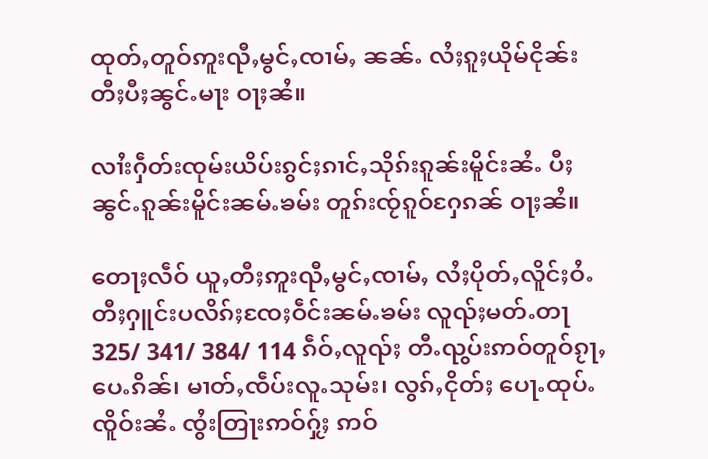ထုတ်ႇတူဝ်ဢူးၺီႇမွင်ႇၸၢမ်ႇ ၼၼ်ႉ လႆႈၵူႈယိုမ်ငိုၼ်းတီႈပီႈၼွင်ႉမႃး ဝႃႈၼႆ။

လၢႆးႁဵတ်းၸုမ်းယိပ်းၵွင်ႈၵၢင်ႇသိုၵ်းၵူၼ်းမိူင်းၼႆႉ ပီႈၼွင်ႉၵူၼ်းမိူင်းၼမ်ႉၶမ်း တူၵ်းၸႂ်ၵူဝ်ႁႄၵၼ် ဝႃႈၼႆ။

တေႃႈလဵဝ် ယူႇတီႈဢူးၺီႇမွင်ႇၸၢမ်ႇ လႆႈပိုတ်ႇလိူင်ႈဝႆႉ တီႈႁူင်းပလိၵ်ႈၸႄႈဝဵင်းၼမ်ႉၶမ်း လူၺ်ႈမတ်ႉတႃ 325/ 341/ 384/ 114 ၵဵဝ်ႇလူၺ်ႈ တီႉၺွပ်းဢဝ်တူဝ်ၵႂႃႇပေႉၵိၼ်၊ မၢတ်ႇၸဵပ်းလူႉသုမ်း၊ လွၵ်ႇငိုတ်ႈ ပေႃႉထုပ်ႉ ၸိူဝ်းၼႆႉ ၸွႆးတြႃးဢဝ်ႁႂ်ႈ ဢဝ်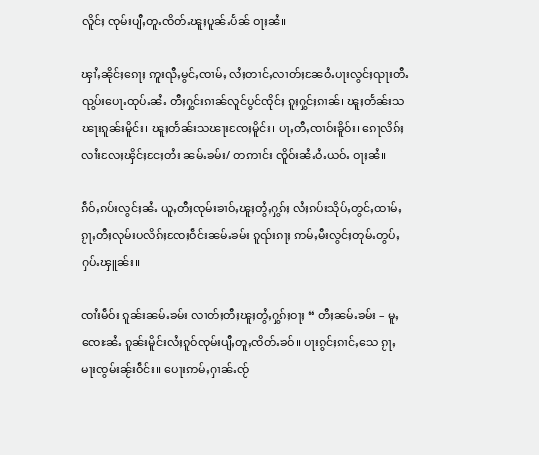လိူင်ႈ ၸုမ်းပျီႇတူႉၸိတ်ႉၽူႈပူၼ်ႉပႅၼ် ဝႃႈၼႆ။

ၾၢႆႇၼိုင်ႈၵေႃႈ ဢူးၺီႇမွင်ႇၸၢမ်ႇ လႆႈတၢင်ႇလၢတ်ႈၼႄဝႆႉပႃးလွင်ႈၺႃးတီႉၺွပ်းပေႃႉထုပ်ႉၼႆႉ တီႈႁွင်းၵၢၼ်လူင်ပွင်ၸိုင်ႈ ၵူႈႁွင်ႈၵၢၼ်၊ ၽူႈတႅၼ်းသၽႃးၵူၼ်းမိူင်း၊ ၽူႈတႅၼ်းသၽႃးၸႄႈမိူင်း၊ ပႃႇတီႇၸၢဝ်းၶိူဝ်း၊ ၵေႃလိၵ်ႈလၢႆးလႄႈၾိင်ႈငႄႈတႆး ၼမ်ႉၶမ်း/ တဢၢင်း ၸိူဝ်းၼႆႉဝႆႉယဝ်ႉ ဝႃႈၼႆ။

ၵဵဝ်ႇၵပ်းလွင်ႈၼႆႉ ယူႇတီႈၸုမ်းၶၢဝ်ႇၽူႈတွႆႇႁွၵ်ႈ လႆႈၵပ်းသိုပ်ႇတွင်ႇထၢမ်ႇၵႂႃႇတီႈလုမ်းပလိၵ်ႈၸႄႈဝဵင်းၼမ်ႉၶမ်း ၵူၺ်းၵႃႈ ဢမ်ႇမီးလွင်ႈတုမ်ႉတွပ်ႇႁပ်ႉၾူၼ်း။

ၸၢႆးမဵဝ်း ၵူၼ်းၼမ်ႉၶမ်း လၢတ်ႈတီႈၽူႈတွႆႇႁွၵ်ႈဝႃႈ “ တီႈၼမ်ႉၶမ်း – မူႇၸေႊၼႆႉ ၵူၼ်းမိူင်းလႆႈၵူဝ်ၸုမ်းပျီႇတူႇၸိတ်ႉၶဝ်။ ပႃးၵွင်ႈၵၢင်ႇသေ ၵႂႃႇမႃးၸွမ်းၼႂ်းဝဵင်း။ ပေႃးဢမ်ႇႁၢၼ်ႉၸႂ်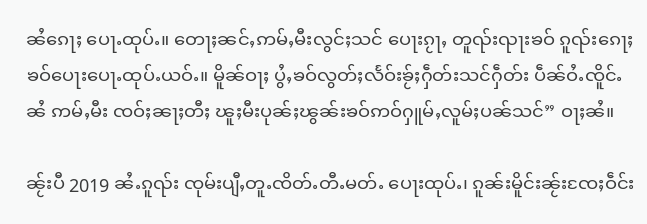ၼႆၵေႃႈ ပေႃႉထုပ်ႉ။ တေႃႈၼင်ႇဢမ်ႇမီးလွင်ႈသင် ပေႃးၵႂႃႇ တူၺ်းၺႃးၶဝ် ၵူၺ်းၵေႃႈ ၶဝ်ပေႃးပေႃႉထုပ်ႉယဝ်ႉ။ မိူၼ်ဝႃႈ ပွႆႇၶဝ်လွတ်ႈလႅဝ်းၶႂ်ႈႁဵတ်းသင်ႁဵတ်း ပဵၼ်ဝႆႉၸိူင်ႉၼႆ ဢမ်ႇမီး ၸဝ်ႈၼႃႈတီႈ ၽူႈမီးပုၼ်ႈၽွၼ်းၶဝ်ဢဝ်ႁူမ်ႇလူမ်ႈပၼ်သင်” ဝႃႈၼႆ။

ၼႂ်းပီ 2019 ၼႆႉၵူၺ်း ၸုမ်းပျီႇတူႉၸိတ်ႉတီႉမတ်ႉ ပေႃးထုပ်ႉ၊ ၵူၼ်းမိူင်းၼႂ်းၸႄႈဝဵင်း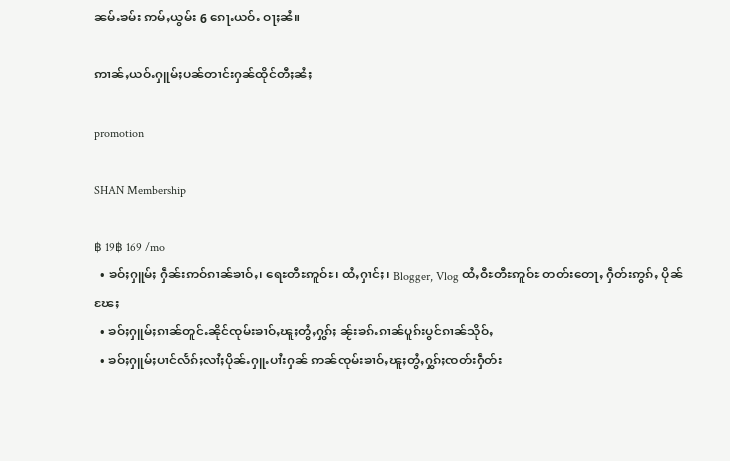ၼမ်ႉၶမ်း ဢမ်ႇယွမ်း 6 ၵေႃႉယဝ်ႉ ဝႃႈၼႆ။

ဢၢၼ်ႇယဝ်ႉႁူမ်ႈပၼ်တၢင်းႁၼ်ထိုင်တီႈၼႆႈ

promotion

SHAN Membership

฿ 19฿ 169 /mo
  • ၶဝ်ႈႁူမ်ႈ ႁဵၼ်းဢဝ်ၵၢၼ်ၶၢဝ်ႇ၊ ရေႊတီႊဢူဝ်ႊ၊ ထႆႇႁၢင်ႈ၊ Blogger, Vlog ထႆႇဝီႊတီႊဢူဝ်ႊ တတ်းတေႃႇ ႁဵတ်းဢွၵ်ႇ ပိုၼ်ၽႄႈ
  • ၶဝ်ႈႁူမ်ႈၵၢၼ်တူင်ႉၼိုင်ၸုမ်းၶၢဝ်ႇၽူႈတွႆႇႁွၵ်ႈ ၼႂ်းၶၵ်ႉၵၢၼ်ပူၵ်းပွင်ၵၢၼ်သိုဝ်ႇ
  • ၶဝ်ႈႁူမ်ႈပၢင်လႅၵ်ႈလၢႆႈပိုၼ်ႉႁူႉပၢႆးႁၼ် ဢၼ်ၸုမ်းၶၢဝ်ႇၽူႈတွႆႇႁွၵ်ႈၸတ်းႁဵတ်း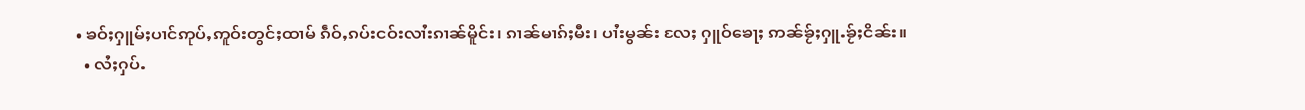• ၶဝ်ႈႁူမ်ႈပၢင်ဢုပ်ႇဢူဝ်းတွင်ႈထၢမ် ၵဵဝ်ႇၵပ်းငဝ်းလၢႆးၵၢၼ်မိူင်း၊ ၵၢၼ်မၢၵ်ႈမီး၊ ပၢႆးမွၼ်း လႄႈ ႁူဝ်ၶေႃႈ ဢၼ်ၶႂ်ႈႁူႉၶႂ်ႈငိၼ်း။
  • လႆႈႁပ်ႉ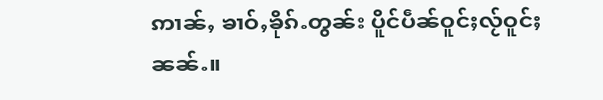ဢၢၼ်ႇ ၶၢဝ်ႇၶိုၵ်ႉတွၼ်း ပိူင်ပဵၼ်ဝူင်ႈလႂ်ဝူင်ႈ ၼၼ်ႉ။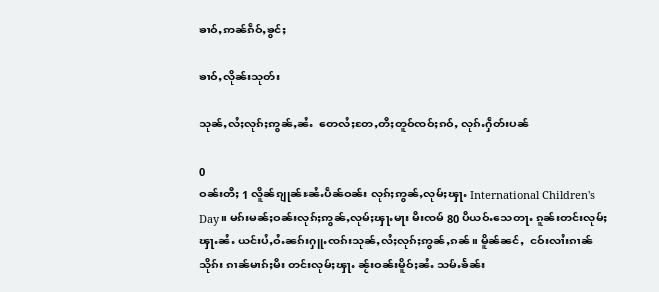ၶၢဝ်ႇဢၼ်ၵဵဝ်ႇၶွင်ႈ

ၶၢဝ်ႇလိုၼ်းသုတ်း

သုၼ်ႇလႆႈလုၵ်ႈဢွၼ်ႇၼႆႉ  တေလႆႈတႄႇတီႈတူဝ်ၸဝ်ႈၵဝ်ႇ လုၵ်ႉႁဵတ်းပၼ်

0
ဝၼ်းတီႈ 1 လိူၼ်ၵျုၼ်ႊၼႆႉပဵၼ်ဝၼ်း လုၵ်ႈဢွၼ်ႇလုမ်ႈၾႃႉ International Children's Day။ မၵ်းမၼ်ႈဝၼ်းလုၵ်ႈဢွၼ်ႇလုမ်ႈၾႃႉမႃး မီးၸမ် 80 ပီယဝ်ႉသေတႃႉ ၵူၼ်းတင်းလုမ်ႈၾႃႉၼႆႉ ယင်းပႆႇဝႆႉၼၵ်းႁူႉၸၵ်းသုၼ်ႇလႆႈလုၵ်ႈဢွၼ်ႇၵၼ်။ မိူၼ်ၼင်ႇ  ငဝ်းလၢႆးၵၢၼ်သိုၵ်း ၵၢၼ်မၢၵ်ႈမီး တင်းလုမ်ႈၾႃႉ ၼႂ်းဝၼ်းမိူဝ်ႈၼႆႉ သမ်ႉၶႅၼ်း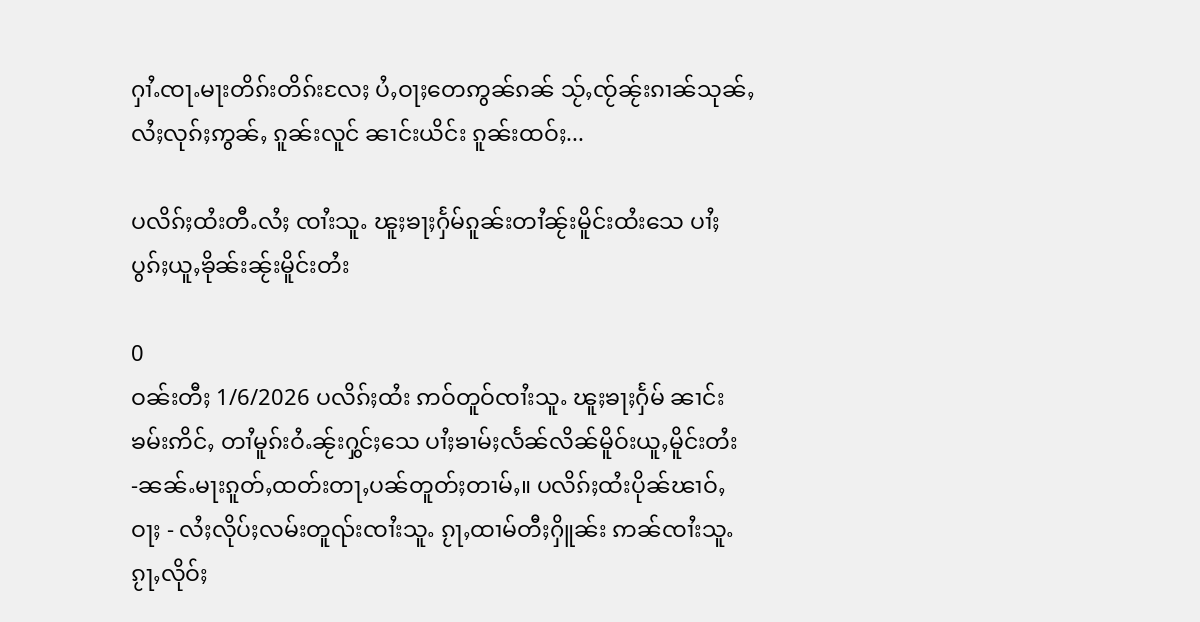ႁၢႆႉၸႃႉမႃးတိၵ်းတိၵ်းလႄႈ ပႆႇဝႃႈတေဢွၼ်ၵၼ် သႂ်ႇၸႂ်ၼႂ်းၵၢၼ်သုၼ်ႇလႆႈလုၵ်ႈဢွၼ်ႇ ၵူၼ်းလူင် ၼၢင်းယိင်း ၵူၼ်းထဝ်ႈ...

ပလိၵ်ႈထႆးတီႉလႆႈ ၸၢႆးသူႉ ၽူႈၶႃႈႁႅမ်ၵူၼ်းတၢႆၼႂ်းမိူင်းထႆးသေ ပၢႆႈပွၵ်ႈယူႇၶိုၼ်းၼႂ်းမိူင်းတႆး

0
ဝၼ်းတီႈ 1/6/2026 ပလိၵ်ႈထႆး ဢဝ်တူဝ်ၸၢႆးသူႉ ၽူႈၶႃႈႁႅမ် ၼၢင်းၶမ်းဢိင်ႇ တၢႆမူၵ်းဝႆႉၼႂ်းႁွင်ႈသေ ပၢႆႈၶၢမ်ႈလႅၼ်လိၼ်မိူဝ်းယူႇမိူင်းတႆး -ၼၼ်ႉမႃးၵူတ်ႇထတ်းတႃႇပၼ်တူတ်ႈတၢမ်ႇ။ ပလိၵ်ႈထႆးပိုၼ်ၽၢဝ်ႇဝႃႈ - လႆႈလိုပ်ႈလမ်းတူၺ်းၸၢႆးသူႉ ၵႂႃႇထၢမ်တီႈႁိူၼ်း ဢၼ်ၸၢႆးသူႉၵႂႃႇလိုဝ်ႈ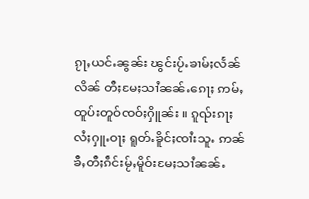ၵႂႃႇယင်ႉၼွၼ်း ၽွင်းပႂ်ႉၶၢမ်ႈလႅၼ်လိၼ် တီႈမႄႈသၢႆၼၼ်ႉၵေႃႈ ဢမ်ႇထူပ်းတူဝ်ၸဝ်ႈႁိူၼ်း ။ ၵူၺ်းၵႃႈလႆႈႁူႉဝႃႈ ရူတ်ႉၶိူင်ႈၸၢႆးသူႉ ဢၼ်ၶီႇတီႈၵဵင်းမႂ်ႇမိူဝ်းမႄႈသၢႆၼၼ်ႉ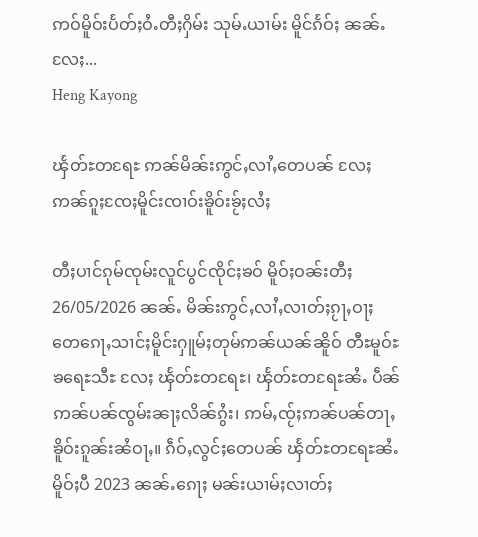ဢဝ်မိူဝ်းပႅတ်ႈဝႆႉတီႈႁိမ်း သုမ်ႉယၢမ်း မိူင်ၵႅဝ်ႈ ၼၼ်ႉလႄႈ...
Heng Kayong

ၾႅတ်ႊတရႄႊ ဢၼ်မိၼ်းဢွင်ႇလၢႆႇတေပၼ် လႄႈ ဢၼ်ၵူႈၸႄႈမိူင်းၸၢဝ်းၶိူဝ်းၶႂ်ႈလႆႈ

တီႈပၢင်ၵုမ်ၸုမ်းလူင်ပွင်ၸိုင်ႈၶဝ် မိူဝ်ႈဝၼ်းတီႈ 26/05/2026 ၼၼ်ႉ မိၼ်းဢွင်ႇလၢႆႇလၢတ်ႈၵႂႃႇဝႃႈ တေၵေႃႇသၢင်ႈမိူင်းႁူမ်ႈတုမ်ဢၼ်ယၼ်ၼိူဝ် တီႊမူဝ်ႊၶရေႊသီႊ လႄႈ ၾႅတ်ႊတရႄႊ၊ ၾႅတ်ႊတရႄႊၼႆႉ ပဵၼ်ဢၼ်ပၼ်ၸွမ်းၼႃႈလိၼ်ၵွႆး၊ ဢမ်ႇၸႂ်ႈဢၼ်ပၼ်တႃႇၶိူဝ်းၵူၼ်းၼႆဝႃႇ။ ၵဵဝ်ႇလွင်ႈတေပၼ် ၾႅတ်ႊတရႄႊၼႆႉ မိူဝ်ႈပီ 2023 ၼၼ်ႉၵေႃႈ မၼ်းယၢမ်ႈလၢတ်ႈ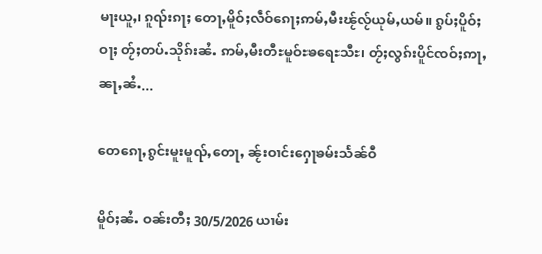မႃးယူႇ၊ ၵူၺ်းၵႃႈ တေႃႇမိူဝ်ႈလဵဝ်ၵေႃႈဢမ်ႇမီးၽႂ်လႂ်ယုမ်ႇယမ်။ ၵွပ်ႈပိူဝ်ႈဝႃႈ တႂ်ႈတပ်ႉသိုၵ်းၼႆႉ ဢမ်ႇမီးတီႊမူဝ်ႊၶရေႊသီႊ၊ တႂ်ႈလွၵ်းပိူင်ၸဝ်ႈဢႃႇၼႃႇၼႆႉ...

တေၵေႃႇၵွင်းမူးမူၺ်ႇတေႃႇ ၼႂ်းဝၢင်းႁေႃၶမ်းသႅၼ်ဝီ

မိူဝ်ႈၼႆႉ ဝၼ်းတီႈ 30/5/2026 ယၢမ်း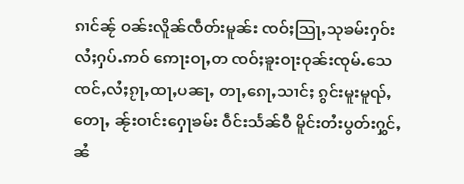ၵၢင်ၼႂ် ဝၼ်းလိူၼ်ၸဵတ်းမူၼ်း ၸဝ်ႈသြႃႇသုၶမ်းႁဝ်း လႆႈႁပ်ႉဢဝ် ဢေႃးဝႃႇတ ၸဝ်ႈၶူးဝႃးဝုၼ်းၸုမ်ႉသေ ၸင်ႇလႆႈၵႂႃႇထႃႇပၼႃႇ တႃႇၵေႃႇသၢင်ႈ ၵွင်းမူးမူၺ်ႇတေႃႇ ၼႂ်းဝၢင်းႁေႃၶမ်း ဝဵင်းသႅၼ်ဝီ မိူင်းတႆးပွတ်းႁွင်ႇ ၼႆ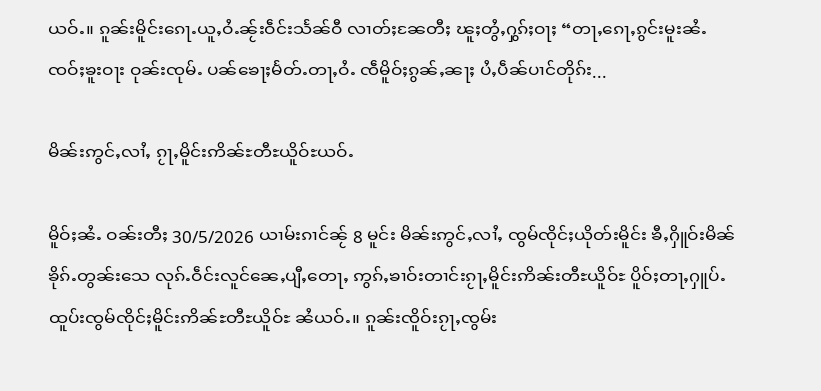ယဝ်ႉ။ ၵူၼ်းမိူင်းၵေႃႉယူႇဝႆႉၼႂ်းဝဵင်းသႅၼ်ဝီ လၢတ်ႈၼႄတီႈ ၽူႈတွႆႇႁွၵ်ႈဝႃႈ “တႃႇၵေႃႇၵွင်းမူးၼႆႉ ၸဝ်ႈၶူးဝႃး ဝုၼ်းၸုမ်ႉ ပၼ်ၶေႃႈမႅတ်ႉတႃႇဝႆႉ ၸဵမိူဝ်ႈၵွၼ်ႇၼႃႈ ပႆႇပဵၼ်ပၢင်တိုၵ်း...

မိၼ်းဢွင်ႇလၢႆႇ ၵႂႃႇမိူင်းဢိၼ်ႊတီႊယိူဝ်ႊယဝ်ႉ

မိူဝ်ႈၼႆႉ ဝၼ်းတီႈ 30/5/2026 ယၢမ်းၵၢင်ၼႂ် 8 မူင်း မိၼ်းဢွင်ႇလၢႆႇ ၸွမ်ၸိုင်ႈယိုတ်းမိူင်း ၶီႇႁိူဝ်းမိၼ်ၶိုၵ်ႉတွၼ်းသေ လုၵ်ႉဝဵင်းလူင်ၼေႇပျီႇတေႃႇ ဢွၵ်ႇၶၢဝ်းတၢင်းၵႂႃႇမိူင်းဢိၼ်းတီႊယိူဝ်ႊ ပိူဝ်ႈတႃႇႁူပ်ႉထူပ်းၸွမ်ၸိုင်ႈမိူင်းဢိၼ်ႊတီႊယိူဝ်ႊ ၼႆယဝ်ႉ။ ၵူၼ်းၸိူဝ်းၵႂႃႇၸွမ်း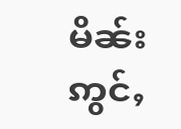မိၼ်းဢွင်ႇ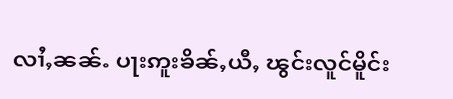လၢႆႇၼၼ်ႉ ပႃးဢူးၶိၼ်ႇယီႇ ၽွင်းလူင်မိူင်း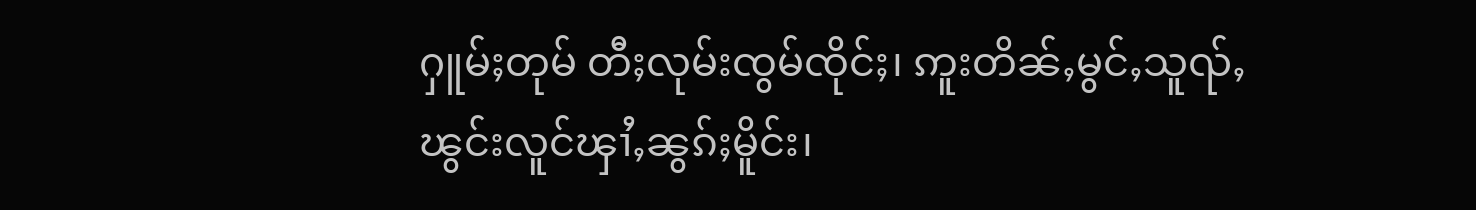ႁူမ်ႈတုမ် တီႈလုမ်းၸွမ်ၸိုင်ႈ၊ ဢူးတိၼ်ႇမွင်ႇသူၺ်ႇ ၽွင်းလူင်ၾၢႆႇၼွၵ်ႈမိူင်း၊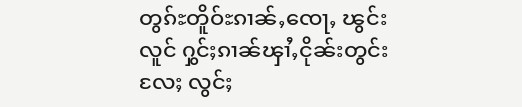တွၵ်ႊတိူဝ်ႊၵၢၼ်ႇၸေႃႇ ၽွင်း လူင် ႁွင်ႈၵၢၼ်ၾၢႆႇငိုၼ်းတွင်း လႄႈ လွင်ႈ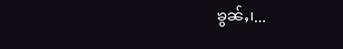ၶွၼ်ႇ၊...